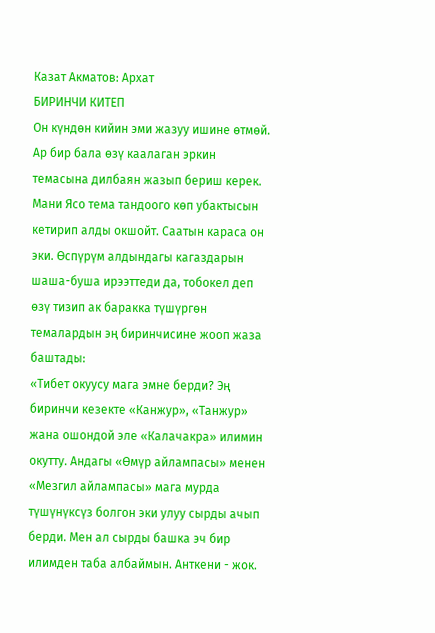Казат Акматов: Архат
БИРИНЧИ КИТЕП
Он күндөн кийин эми жазуу ишине өтмөй. Ар бир бала өзү каалаган эркин темасына дилбаян жазып бериш керек.
Мани Ясо тема тандоого көп убактысын кетирип алды окшойт. Саатын караса он эки. Өспүрүм алдындагы кагаздарын шаша-буша ирээттеди да, тобокел деп өзү тизип ак баракка түшүргөн темалардын эң биринчисине жооп жаза баштады:
«Тибет окуусу мага эмне берди? Эң биринчи кезекте «Канжур», «Танжур» жана ошондой эле «Калачакра» илимин окутту. Андагы «Өмүр айлампасы» менен «Мезгил айлампасы» мага мурда түшүнүксүз болгон эки улуу сырды ачып берди. Мен ал сырды башка эч бир илимден таба албаймын. Анткени - жок.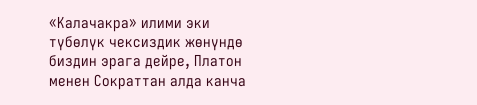«Калачакра» илими эки түбөлүк чексиздик жөнүндө биздин эрага дейре, Платон менен Сократтан алда канча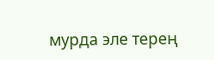мурда эле терең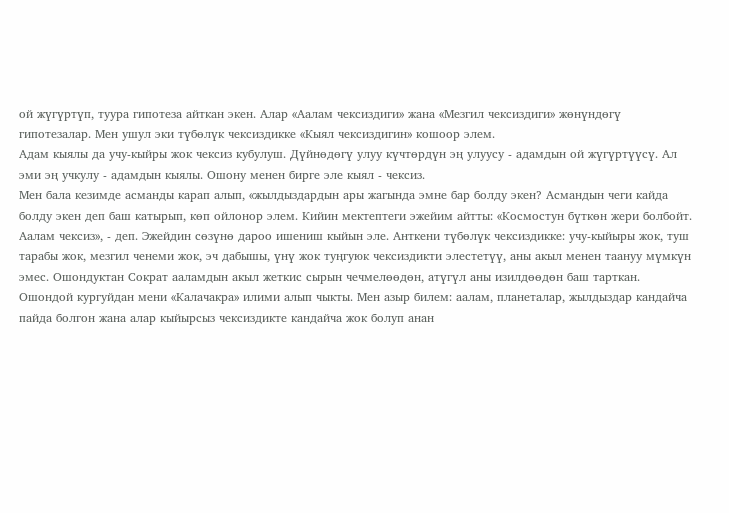ой жүгүртүп, туура гипотеза айткан экен. Алар «Аалам чексиздиги» жана «Мезгил чексиздиги» жөнүндөгү гипотезалар. Мен ушул эки түбөлүк чексиздикке «Кыял чексиздигин» кошоор элем.
Адам кыялы да учу-кыйры жок чексиз кубулуш. Дүйнөдөгү улуу күчтөрдүн эң улуусу - адамдын ой жүгүртүүсү. Ал эми эң учкулу - адамдын кыялы. Ошону менен бирге эле кыял - чексиз.
Мен бала кезимде асманды карап алып, «жылдыздардын ары жагында эмне бар болду экен? Асмандын чеги кайда болду экен деп баш катырып, көп ойлонор элем. Кийин мектептеги эжейим айтты: «Космостун бүткөн жери болбойт. Аалам чексиз», - деп. Эжейдин сөзүнө дароо ишениш кыйын эле. Анткени түбөлүк чексиздикке: учу-кыйыры жок, туш тарабы жок, мезгил ченеми жок, эч дабышы, үнү жок туңгуюк чексиздикти элестетүү, аны акыл менен таануу мүмкүн эмес. Ошондуктан Сократ ааламдын акыл жеткис сырын чечмелөөдөн, атүгүл аны изилдөөдөн баш тарткан.
Ошондой кургуйдан мени «Калачакра» илими алып чыкты. Мен азыр билем: аалам, планеталар, жылдыздар кандайча пайда болгон жана алар кыйырсыз чексиздикте кандайча жок болуп анан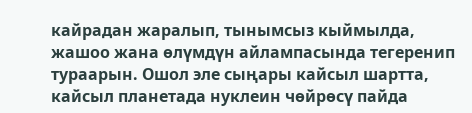кайрадан жаралып, тынымсыз кыймылда, жашоо жана өлүмдүн айлампасында тегеренип тураарын. Ошол эле сыңары кайсыл шартта, кайсыл планетада нуклеин чөйрөсү пайда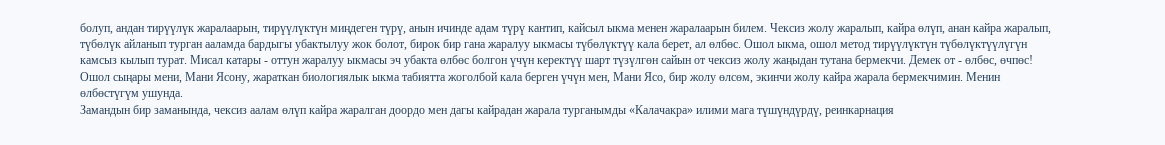болуп, андан тирүүлүк жаралаарын, тирүүлүктүн миңдеген түрү, анын ичинде адам түрү кантип, кайсыл ыкма менен жаралаарын билем. Чексиз жолу жаралып, кайра өлүп, анан кайра жаралып, түбөлүк айланып турган ааламда бардыгы убактылуу жок болот, бирок бир гана жаралуу ыкмасы түбөлүктүү кала берет, ал өлбөс. Ошол ыкма, ошол метод тирүүлүктүн түбөлүктүүлүгүн камсыз кылып турат. Мисал катары - оттун жаралуу ыкмасы эч убакта өлбөс болгон үчүн керектүү шарт түзүлгөн сайын от чексиз жолу жаңыдан тутана бермекчи. Демек от - өлбөс, өчпөс! Ошол сыңары мени, Мани Ясону, жараткан биологиялык ыкма табиятта жоголбой кала берген үчүн мен, Мани Ясо, бир жолу өлсөм, экинчи жолу кайра жарала бермекчимин. Менин өлбөстүгүм ушунда.
Замандын бир заманында, чексиз аалам өлүп кайра жаралган доордо мен дагы кайрадан жарала турганымды «Калачакра» илими мага түшүндүрдү, реинкарнация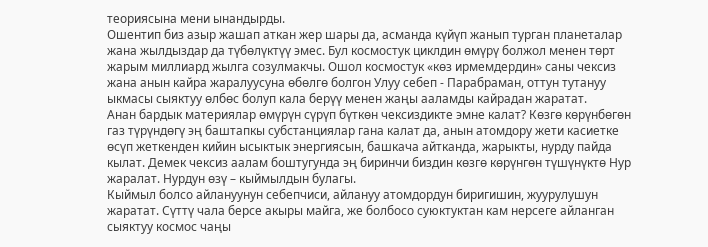теориясына мени ынандырды.
Ошентип биз азыр жашап аткан жер шары да, асманда күйүп жанып турган планеталар жана жылдыздар да түбөлүктүү эмес. Бул космостук циклдин өмүрү болжол менен төрт жарым миллиард жылга созулмакчы. Ошол космостук «көз ирмемдердин» саны чексиз жана анын кайра жаралуусуна өбөлгө болгон Улуу себеп - Парабраман, оттун тутануу ыкмасы сыяктуу өлбөс болуп кала берүү менен жаңы ааламды кайрадан жаратат.
Анан бардык материялар өмүрүн сүрүп бүткөн чексиздикте эмне калат? Көзгө көрүнбөгөн газ түрүндөгү эң баштапкы субстанциялар гана калат да, анын атомдору жети касиетке өсүп жеткенден кийин ысыктык энергиясын, башкача айтканда, жарыкты, нурду пайда кылат. Демек чексиз аалам боштугунда эң биринчи биздин көзгө көрүнгөн түшүнүктө Нур жаралат. Нурдун өзү – кыймылдын булагы.
Кыймыл болсо айлануунун себепчиси, айлануу атомдордун биригишин, жуурулушун жаратат. Сүттү чала берсе акыры майга, же болбосо суюктуктан кам нерсеге айланган сыяктуу космос чаңы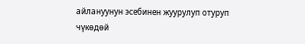айлануунун эсебинен жуурулуп отуруп чүкөдөй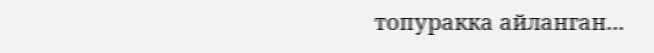топуракка айланган...